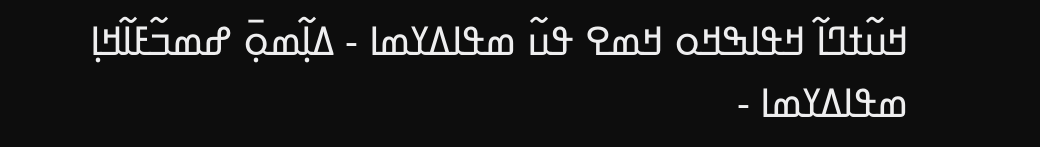ߞߎ߬ߙߣߊ߬ ߞߟߊߒߞߋ ߞߘߐ ߟߎ߬ ߘߟߊߡߌߘߊ - ߡߊ߲߬ߘߋ߲߫ ߝߘߏ߬ߓߊ߬ߞߊ߲ ߘߟߊߡߌߘߊ -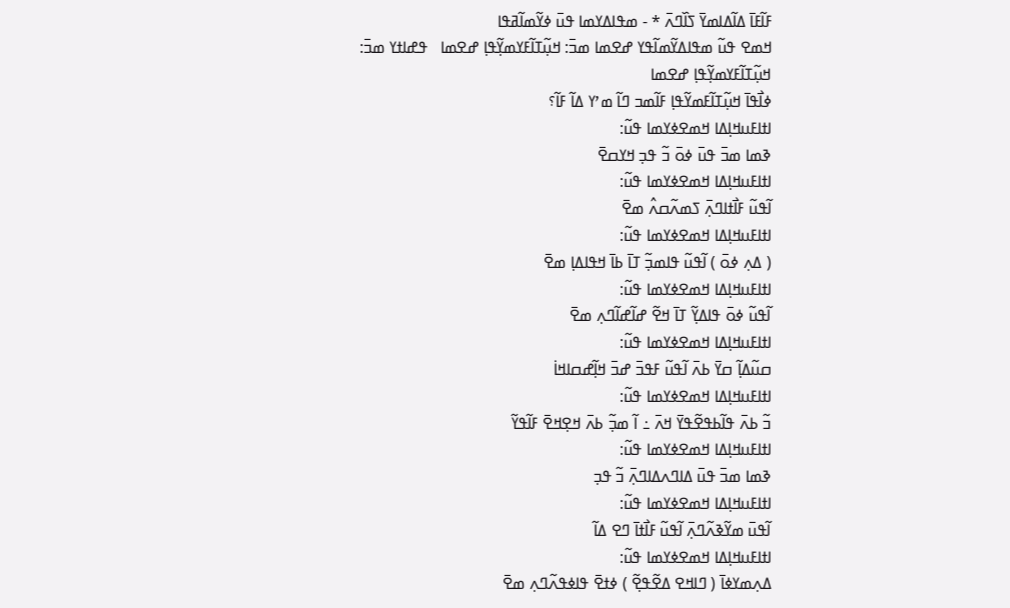ߓߊ߬ߓߊ߫ ߡߊ߬ߡߊߘߌ߫ ߖߊ߰ߣߍ߫ * - ߘߟߊߡߌߘߊ ߟߎ߫ ߦߌ߬ߘߊ߬ߥߟߊ
ߞߘߐ ߟߎ߬ ߘߟߊߡߌ߬ߘߊ߬ߟߌ ߝߐߘߊ ߘߏ߫: ߞߎ߲߬ߠߊ߬ߓߌߘߌ߲߬ߟߊ߲ ߝߐߘߊ   ߟߝߊߙߌ ߘߏ߫:
ߞߎ߲߬ߠߊ߬ߓߌߘߌ߲߬ߟߊ߲ ߝߐߘߊ
ߦߊ߯ߟߊ߫ ߞߎ߲߬ߠߊ߬ߓߘߌ߬ߟߊ߲ ߓߊ߬ߘߏ ߣߊ߬ ߘߴߌ ߡߊ߬ ߓߊ߬؟
ߊߙߊߓߎߞߊ߲ߡߊ ߞߘߐߦߌߘߊ ߟߎ߬:
ߢߘߊ ߘߏ߫ ߟߎ߫ ߦߋ߫ ߏ߬ ߟߏ߲ ߞߌߛߐ߫
ߊߙߊߓߎߞߊ߲ߡߊ ߞߘߐߦߌߘߊ ߟߎ߬:
ߊ߬ߟߎ߬ ߓߊ߯ߙߊߣߍ߲߫ ߖߘߍ߬ߛߍ߮ ߘߐ߫
ߊߙߊߓߎߞߊ߲ߡߊ ߞߘߐߦߌߘߊ ߟߎ߬:
( ߡߍ߲ ߦߋ߫ ) ߊ߬ߟߎ߬ ߟߊߘߏ߲߬ ߠߊ߫ ߕߊ߫ ߞߟߊߡߊ߲ ߘߐ߫
ߊߙߊߓߎߞߊ߲ߡߊ ߞߘߐߦߌߘߊ ߟߎ߬:
ߊ߬ߟߎ߬ ߦߋ߫ ߟߊߡߌ߲߬ ߠߊ߫ ߞߐ߬ ߝߊ߬ߝߊ߬ߣߍ߲ ߘߐ߫
ߊߙߊߓߎߞߊ߲ߡߊ ߞߘߐߦߌߘߊ ߟߎ߬:
ߛߎ߬ߡߊ߲߬ ߛߌ߫ ߕߍ߫ ߊ߬ߟߎ߬ ߓߟߏ߫ ߝߏ߫ ߞߊ߲߬ߝߛߊߞߊ߭
ߊߙߊߓߎߞߊ߲ߡߊ ߞߘߐߦߌߘߊ ߟߎ߬:
ߏ߬ ߕߍ߫ ߟߊ߬ߕߟߐ߬ߟߌ߫ ߞߍ߫ ߸ ߊ߬ ߘߏ߲߬ ߕߍ߫ ߞߐ߲ߞߐ߫ ߓߊ߬ߟߌ߬
ߊߙߊߓߎߞߊ߲ߡߊ ߞߘߐߦߌߘߊ ߟߎ߬:
ߢߘߊ ߘߏ߫ ߟߎ߫ ߡߊߣߍߡߊߣߍ߲߫ ߏ߬ ߟߏ߲
ߊߙߊߓߎߞߊ߲ߡߊ ߞߘߐߦߌߘߊ ߟߎ߬:
ߊ߬ߟߎ߫ ߘߌ߬ߢߍ߬ߣߍ߲߫ ߊ߬ߟߎ߬ ߓߊ߯ߙߊ߫ ߣߐ ߡߊ߬
ߊߙߊߓߎߞߊ߲ߡߊ ߞߘߐߦߌߘߊ ߟߎ߬:
ߡߍ߲ߘߌߦߊ߫ ( ߣߊߞߐ ߡߐ߬ߟߐ߲߬ ) ߦߙߐ߫ ߟߊߦߟߍ߬ߣߍ߲ ߘߐ߫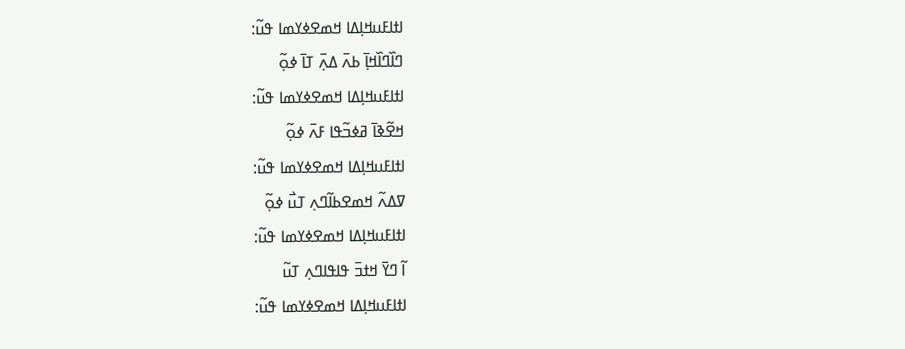ߊߙߊߓߎߞߊ߲ߡߊ ߞߘߐߦߌߘߊ ߟߎ߬:
ߣߊ߰ߣߊ߰ߞߊ߲߫ ߕߍ߫ ߡߍ߲߫ ߠߊ߫ ߦߋ߲߬
ߊߙߊߓߎߞߊ߲ߡߊ ߞߘߐߦߌߘߊ ߟߎ߬:
ߞߐ߬ߢߊ߫ ߥߦߏ߬ߟߊ ߓߍ߫ ߦߋ߲߬
ߊߙߊߓߎߞߊ߲ߡߊ ߞߘߐߦߌߘߊ ߟߎ߬:
ߜߡߍ߬ ߞߘߐߕߊ߬ߣߍ߲ ߠߎ߯ ߦߋ߲߬
ߊߙߊߓߎߞߊ߲ߡߊ ߞߘߐߦߌߘߊ ߟߎ߬:
ߊ߬ ߣߌ߫ ߞߙߏ߫ ߟߊߟߊߣߍ߲ ߠߎ߬
ߊߙߊߓߎߞߊ߲ߡߊ ߞߘߐߦߌߘߊ ߟߎ߬: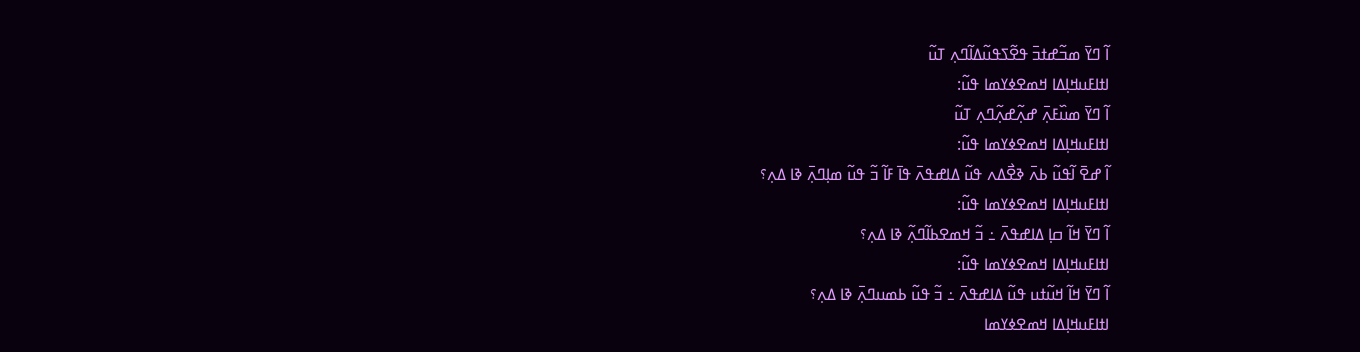ߊ߬ ߣߌ߫ ߘߏ߬ߝߙߏ߫ ߟߐ߬ߖߟߎ߬ߡߊ߬ߣߍ߲ ߠߎ߬
ߊߙߊߓߎߞߊ߲ߡߊ ߞߘߐߦߌߘߊ ߟߎ߬:
ߊ߬ ߣߌ߫ ߘߎ߰ߓߍ߲߫ ߝߍ߲߬ߝߍ߲߬ߣߍ߲ ߠߎ߬
ߊߙߊߓߎߞߊ߲ߡߊ ߞߘߐߦߌߘߊ ߟߎ߬:
ߊ߬ ߝߐ߫ ߊ߬ߟߎ߬ ߕߍ߫ ߢߐ߯ߡߍ ߟߎ߬ ߡߊߝߟߍ߫ ߟߊ߫ ߓߊ߬ ߏ߬ ߟߎ߬ ߘߊ߲ߣߍ߲߫ ߢߊ ߡߍ߲؟
ߊߙߊߓߎߞߊ߲ߡߊ ߞߘߐߦߌߘߊ ߟߎ߬:
ߊ߬ ߣߌ߫ ߞߊ߬ ߛߊ߲ ߡߊߝߟߍ߫ ߸ ߏ߬ ߞߘߐߕߊ߬ߣߍ߲߬ ߢߊ ߡߍ߲؟
ߊߙߊߓߎߞߊ߲ߡߊ ߞߘߐߦߌߘߊ ߟߎ߬:
ߊ߬ ߣߌ߫ ߞߊ߬ ߞߎ߬ߙߎ ߟߎ߬ ߡߊߝߟߍ߫ ߸ ߏ߬ ߟߎ߬ ߕߘߎߣߍ߲߫ ߢߊ ߡߍ߲؟
ߊߙߊߓߎߞߊ߲ߡߊ ߞߘߐߦߌߘߊ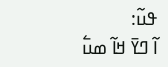ߟߎ߬:
ߊ߬ ߣߌ߫ ߞߊ߬ ߘߎ߱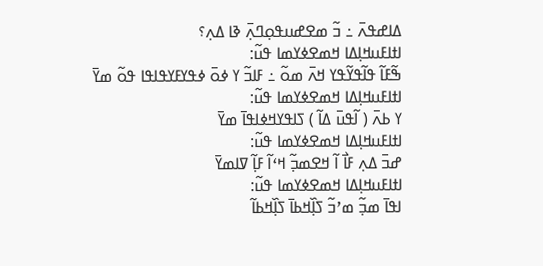ߡߊߝߟߍ߫ ߸ ߏ߬ ߘߐߝߎߟߋ߲ߣߍ߲߫ ߢߊ ߡߍ߲؟
ߊߙߊߓߎߞߊ߲ߡߊ ߞߘߐߦߌߘߊ ߟߎ߬:
ߒ߬ߓߊ߬ ߟߊ߬ߟߌ߬ߟߌ ߞߍ߫ ߘߋ߬ ߸ ߓߊߏ߬ ߌ ߦߋ߫ ߦߟߌߓߌߟߊߟߊ ߟߋ߬ ߘߌ߫
ߊߙߊߓߎߞߊ߲ߡߊ ߞߘߐߦߌߘߊ ߟߎ߬:
ߌ ߕߍ߫ ( ߊ߬ߟߎ߫ ߡߊ߬ ) ߖߊߟߌߞߦߊߟߊ߫ ߘߌ߫
ߊߙߊߓߎߞߊ߲ߡߊ ߞߘߐߦߌߘߊ ߟߎ߬:
ߝߏ߫ ߡߍ߲ ߓߊ߯ ߊ߬ ߞߐߘߏ߲߬ ߞߵߊ߬ ߓߊ߲߬ ߜߊߘߌ߫
ߊߙߊߓߎߞߊ߲ߡߊ ߞߘߐߦߌߘߊ ߟߎ߬:
ߊߟߊ߫ ߘߏ߲߬ ߘߴߏ߬ ߖߊ߲߰ߞߕߊ߫ ߖߊ߲߰ߞߕߊ߬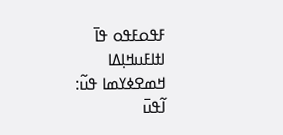ߓߟߋߓߟߋ ߟߊ߫
ߊߙߊߓߎߞߊ߲ߡߊ ߞߘߐߦߌߘߊ ߟߎ߬:
ߊ߬ߟߎ߫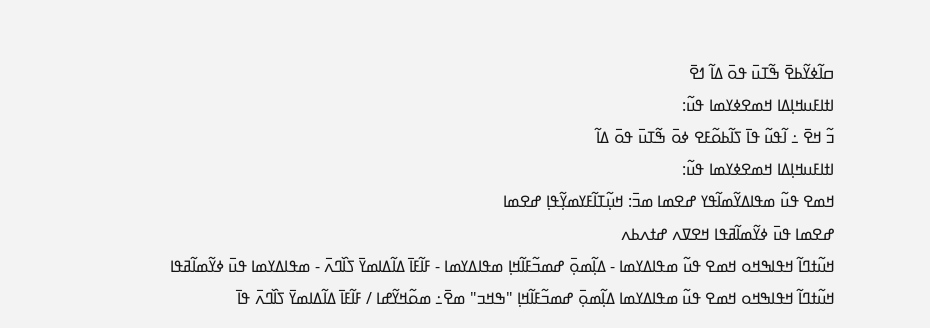ߛߊ߬ߦߌ߬ߕߐ߫ ߒ߬ߠߎ߫ ߟߋ߫ ߡߊ߬ ߗߐ߫
ߊߙߊߓߎߞߊ߲ߡߊ ߞߘߐߦߌߘߊ ߟߎ߬:
ߏ߬ ߞߐ߫ ߸ ߊ߬ߟߎ߬ ߟߊ߫ ߖߊ߬ߕߋ߬ߓߐ ߦߋ߫ ߒ߬ߠߎ߫ ߟߋ߫ ߡߊ߬
ߊߙߊߓߎߞߊ߲ߡߊ ߞߘߐߦߌߘߊ ߟߎ߬:
ߞߘߐ ߟߎ߬ ߘߟߊߡߌ߬ߘߊ߬ߟߌ ߝߐߘߊ ߘߏ߫: ߞߎ߲߬ߠߊ߬ߓߌߘߌ߲߬ߟߊ߲ ߝߐߘߊ
ߝߐߘߊ ߟߎ߫ ߦߌ߬ߘߊ߬ߥߟߊ ߞߐߜߍ ߝߙߍߕߍ
ߞߎ߬ߙߣߊ߬ ߞߟߊߒߞߋ ߞߘߐ ߟߎ߬ ߘߟߊߡߌߘߊ - ߡߊ߲߬ߘߋ߲߫ ߝߘߏ߬ߓߊ߬ߞߊ߲ ߘߟߊߡߌߘߊ - ߓߊ߬ߓߊ߫ ߡߊ߬ߡߊߘߌ߫ ߖߊ߰ߣߍ߫ - ߘߟߊߡߌߘߊ ߟߎ߫ ߦߌ߬ߘߊ߬ߥߟߊ
ߞߎ߬ߙߣߊ߬ ߞߟߊߒߞߋ ߞߘߐ ߟߎ߬ ߘߟߊߡߌߘߊ ߡߊ߲߬ߘߋ߲߫ ߝߘߏ߬ߓߊ߬ߞߊ߲ "ߒߞߏ" ߘߐ߫߸ ߘߋ߬ߞߌ߬ߝߊ / ߓߊ߬ߓߊ߫ ߡߊ߬ߡߊߘߌ߫ ߖߊ߰ߣߍ߫ ߟߊ߫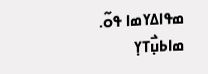ߘߟߊߡߌߘߊ ߟߋ߬.
ߘߊߕߎ߲߯ߠߌ߲